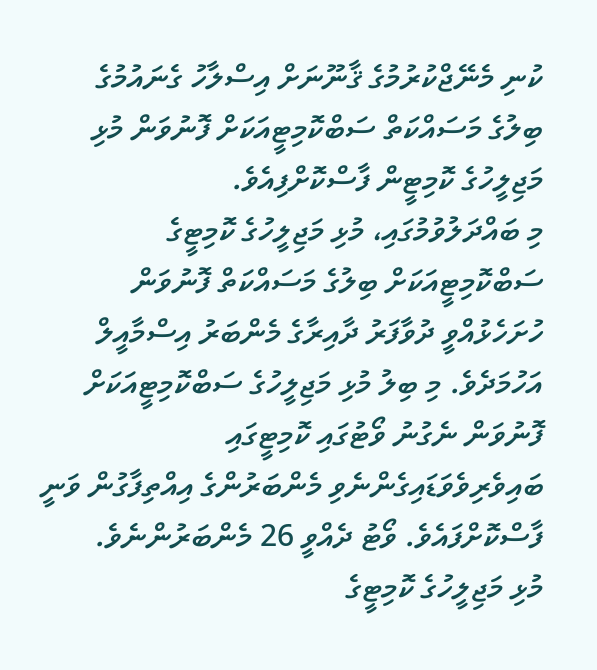ކުނި މެނޭޖްކުރުމުގެ ޤާނޫނަށް އިސްލާހު ގެނައުމުގެ ބިލުގެ މަސައްކަތް ސަބްކޮމިޓީއަކަށް ފޮނުވަން މުޅި މަޖިލީހުގެ ކޮމިޓީން ފާސްކޮށްފިއެވެ.
މި ބައްދަލުވުމުގައި، މުޅި މަޖިލީހުގެ ކޮމިޓީގެ ސަބްކޮމިޓީއަކަށް ބިލުގެ މަސައްކަތް ފޮނުވަން ހުށަހެޅުއްވީ ދުވާފަރު ދާއިރާގެ މެންބަރު އިސްމާއީލް އަހުމަދެވެ. މި ބިލު މުޅި މަޖިލީހުގެ ސަބްކޮމިޓީއަކަށް ފޮނުވަން ނެގުނު ވޯޓުގައި ކޮމިޓީގައި ބައިވެރިވެވަޑައިގެންނެވި މެންބަރުންގެ އިއްތިފާގުން ވަނީ ފާސްކޮށްފައެވެ. ވޯޓު ދެއްވީ 26 މެންބަރުންނެވެ.
މުޅި މަޖިލީހުގެ ކޮމިޓީގެ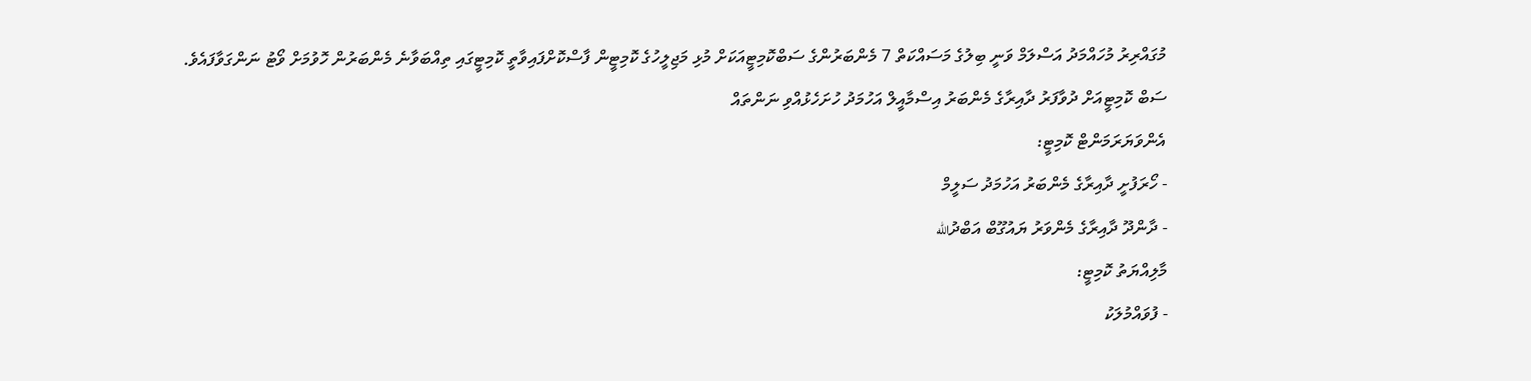މުގައްރިރު މުހައްމަދު އަސްލަމް ވަނީ ބިލުގެ މަސައްކަތް 7 މެންބަރުންގެ ސަބްކޮމިޓީއަކަށް މުޅި މަޖިލީހުގެ ކޮމިޓީން ފާސްކޮށްފައިވާތީ ކޮމިޓީގައި ތިއްބަވާނެ މެންބަރުން ހޮވުމަށް ވޯޓު ނަންގަވާފައެވެ.
ސަބް ކޮމިޓީއަށް ދުވާފަރު ދާއިރާގެ މެންބަރު އިސްމާއީލް އަހުމަދު ހުށަހެޅުއްވި ނަންތައް
އެންވަޔަރަމަންޓް ކޮމިޓީ:
- ހޯރަފުށީ ދާއިރާގެ މެންބަރު އަހުމަދު ސަލީމް
- ދާންދޫ ދާއިރާގެ މެންވަރު ޔައުގޫބް އަބްދުالله
މާލިއްޔަތު ކޮމިޓީ:
- ފުވައްމުލަކު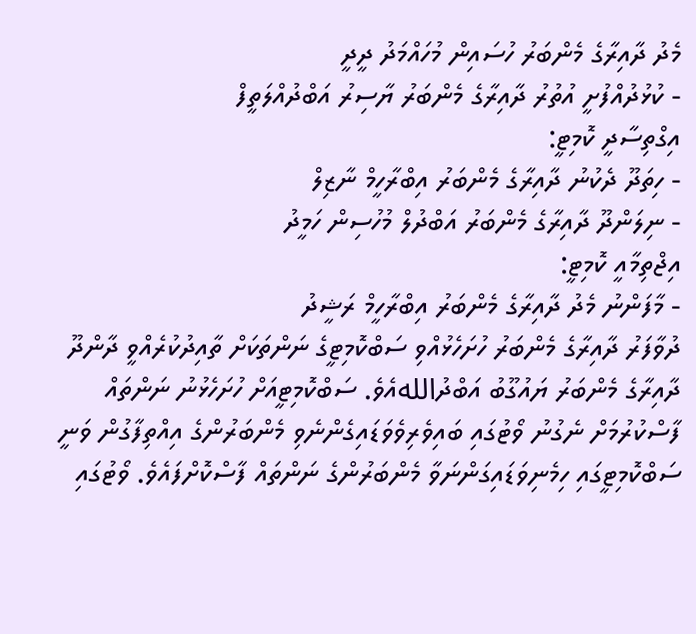މެދު ދާއިރާގެ މެންބަރު ހުސައިން މުހައްމަދު ދީދީ
- ކުޅުދުއްފުށީ އުތުރު ދާއިރާގެ މެންބަރު ޔާސިރު އަބްދުއްލަތީފް
އިގްތިސާދީ ކޮމިޓީ:
- ހިތަދޫ ދެކުނު ދާއިރާގެ މެންބަރު އިބްރާހީމް ނާޒިލް
- ނިލަންދޫ ދާއިރާގެ މެންބަރު އަބްދުލް މުހުސިން ހަމީދު
އިޖްތިމާއީ ކޮމިޓީ:
- މާފަންނު މެދު ދާއިރާގެ މެންބަރު އިބްރާހީމް ރަޝީދު
ދުވާފަރު ދާއިރާގެ މެންބަރު ހުށަހެޅުއްވި ސަބްކޮމިޓީގެ ނަންތަކަށް ތާއިދުކުރެއްވީ ދާންދޫ ދާއިރާގެ މެންބަރު ޔައުގޫބު އަބްދުاللهއެވެ. ސަބްކޮމިޓީއަށް ހުށަހެޅުނު ނަންތައް ފާސްކުރުމަށް ނެގުނު ވޯޓުގައި ބައިވެރިވެވަޑައިގެންނެވި މެންބަރުންގެ އިއްތިފާގުން ވަނީ ސަބްކޮމިޓީގައި ހިމެނިވަޑައިގަންނަވާ މެންބަރުންގެ ނަންތައް ފާސްކޮށްފައެވެ. ވޯޓުގައި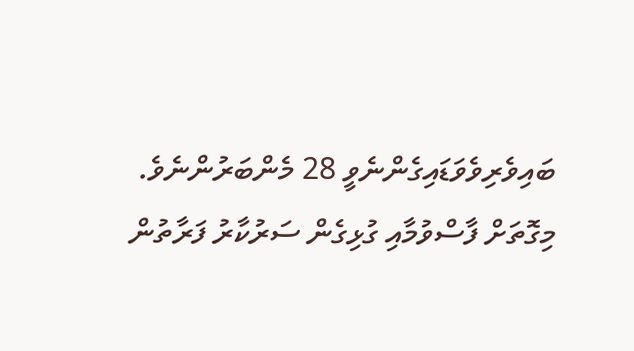ބައިވެރިވެވަޑައިގެންނެވީ 28 މެންބަރުންނެވެ.
މިގޮތަށް ފާސްވުމާއި ގުޅިގެން ސަރުކާރު ފަރާތުން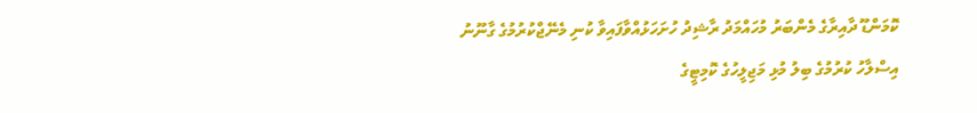ކޮމަންޑޫ ދާއިރާގެ މެންބަރު މުހައްމަދު ރާޝިދު ހުށަހަޅުއްވާފައިވާ ކުނި މެނޭޖްކުރުމުގެ ގާނޫނު އިސްލާހު ކުރުމުގެ ބިލު މުޅި މަޖިލީހުގެ ކޮމިޓީގެ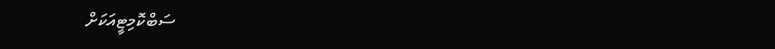ސަބްކޮމިޓީއަކަށް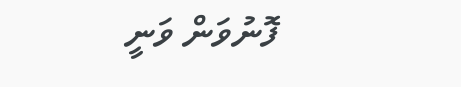ފޮނުވަން ވަނީ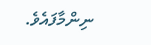ނިންމާފައެވެ.